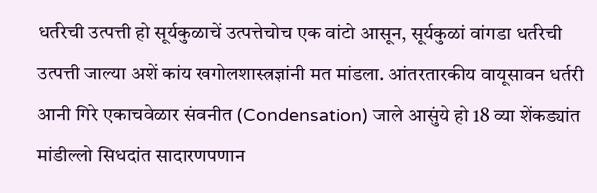धर्तरेची उत्पत्ती हो सूर्यकुळाचें उत्पत्तेचोच एक वांटो आसून, सूर्यकुळां वांगडा धर्तरेची उत्पत्ती जाल्या अशें कांय खगोलशास्त्रज्ञांनी मत मांडला. आंतरतारकीय वायूसावन धर्तरी आनी गिरे एकाचवेळार संवनीत (Condensation) जाले आसुंये हो 18 व्या शेंकड्यांत मांडील्लो सिधदांत सादारणपणान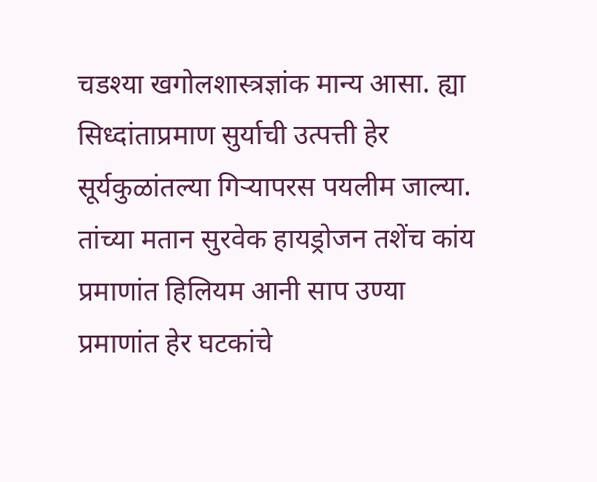चडश्या खगोलशास्त्रज्ञांक मान्य आसा. ह्या सिध्दांताप्रमाण सुर्याची उत्पत्ती हेर सूर्यकुळांतल्या गिऱ्यापरस पयलीम जाल्या. तांच्या मतान सुरवेक हायड्रोजन तशेंच कांय प्रमाणांत हिलियम आनी साप उण्या प्रमाणांत हेर घटकांचे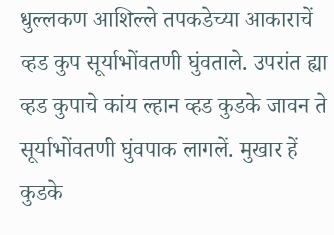धुल्लकण आशिल्ले तपकडेच्या आकाराचें व्हड कुप सूर्याभोंवतणी घुंवताले. उपरांत ह्या व्हड कुपाचे कांय ल्हान व्हड कुडके जावन ते सूर्याभोंवतणी घुंवपाक लागलें. मुखार हें कुडके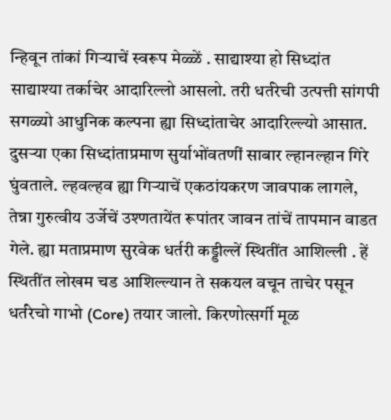न्हिवून तांकां गिऱ्याचें स्वरूप मेळ्ळें . साद्याश्या हो सिध्दांत साद्याश्या तर्काचेर आदारिल्लो आसलो. तरी धर्तरेची उत्पत्ती सांगपी सगळ्यो आधुनिक कल्पना ह्या सिध्दांताचेर आदारिल्ल्यो आसात.
दुसऱ्या एका सिध्दांताप्रमाण सुर्याभोंवतणीं साबार ल्हानल्हान गिरे घुंवताले. ल्हवल्हव ह्या गिऱ्याचें एकठांयकरण जावपाक लागले, तेन्ना गुरुत्वीय उर्जेचें उश्णतायेंत रूपांतर जावन तांचें तापमान वाडत गेले. ह्या मताप्रमाण सुरवेक धर्तरी कड्डील्लें स्थितींत आशिल्ली . हें स्थितींत लोखम चड आशिल्ल्यान ते सकयल वचून ताचेर पसून धर्तरेचो गाभो (Core) तयार जालो. किरणोत्सर्गी मूळ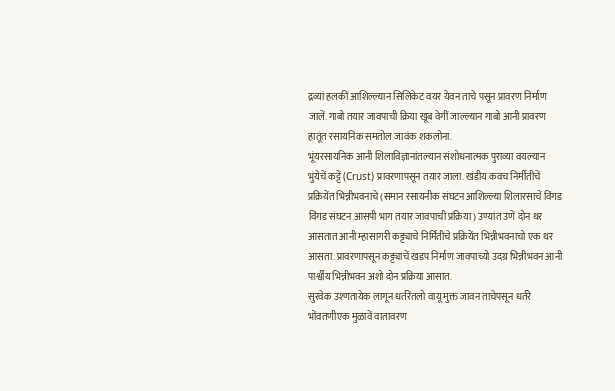द्रव्यां हलकीं आशिल्ल्यान सिलिकेट वयर येवन ताचे पसून प्रावरण निर्माण जालें. गाबो तयार जावपाची क्रिया खूब वेगीं जाल्ल्यान गाबो आनी प्रावरण हातूंत रसायनिक समतोल जावंक शकलोना.
भूंयरसायनिक आनी शिलाविज्ञानांतल्यान संशोधनात्मक पुराव्या वयल्यान भुंयेचें कट्टें (Crust) प्रावरणापसून तयार जाला. खंडीय कवच निर्मीतीचें प्रक्रियेंत भिन्नीभवनाचे (समान रसायनीक संघटन आशिल्ल्या शिलारसाचें विंगड विंगड संघटन आसपी भाग तयार जावपाची प्रक्रिया) उण्यांत उणें दोन थर आसतात आनी म्हासागरी कट्ट्याचे निर्मितीचे प्रक्रियेंत भिन्नीभवनाचो एक थर आसता. प्रावरणापसून कट्ट्याचें खडप निर्माण जावपाच्यो उदग्र भिन्नीभवन आनी पार्श्वीय भिन्नीभवन अशो दोन प्रक्रिया आसात.
सुरवेक उश्णतायेक लागून धर्तरेंतलो वायू मुक्त जावन ताचेपसून धर्तरे भोंवतणीएक मुळावें वातावरण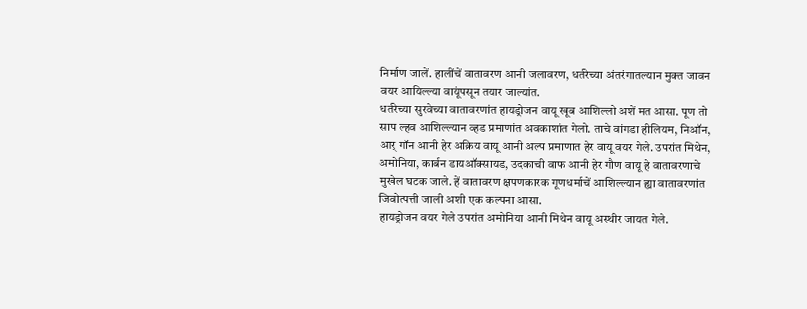निर्माण जालें. हालींचें वातावरण आनी जलावरण, धर्तरेच्या अंतरंगातल्यान मुक्त जावन वयर आयिल्ल्या वायूंपसून तयार जाल्यांत.
धर्तरेच्या सुरवेच्या वातावरणांत हायड्रोजन वायू खूब आशिल्लो अशें मत आसा. पूण तो साप ल्हव आशिल्ल्यान व्हड प्रमाणांत अवकाशांत गेलो. ताचे वांगडा हीलियम, निऑन, आर् गॉन आनी हेर अक्रिय वायू आनी अल्प प्रमाणात हेर वायू वयर गेले. उपरांत मिथेन, अमोनिया, कार्बन डायऑक्सायड, उदकाची वाफ आनी हेर गौण वायू हे वातावरणाचे मुखेल घटक जाले. हें वातावरण क्षपणकारक गूणधर्माचें आशिल्ल्यान ह्या वातावरणांत जिवोत्पत्ती जाली अशी एक कल्पना आसा.
हायड्रोजन वयर गेले उपरांत अमोनिया आनी मिथेन वायू अस्थीर जायत गेले.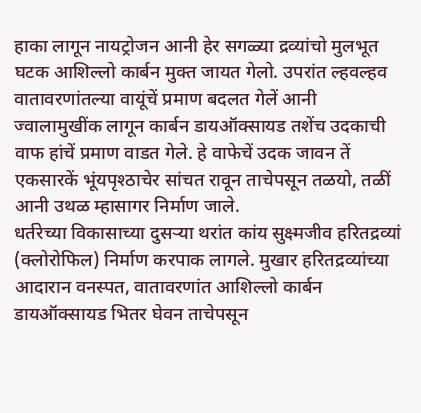हाका लागून नायट्रोजन आनी हेर सगळ्या द्रव्यांचो मुलभूत घटक आशिल्लो कार्बन मुक्त जायत गेलो. उपरांत ल्हवल्हव वातावरणांतल्या वायूंचें प्रमाण बदलत गेलें आनी ज्वालामुखींक लागून कार्बन डायऑक्सायड तशेंच उदकाची वाफ हांचें प्रमाण वाडत गेले. हे वाफेचें उदक जावन तें एकसारकें भूंयपृश्ठाचेर सांचत रावून ताचेपसून तळयो, तळीं आनी उथळ म्हासागर निर्माण जाले.
धर्तरेच्या विकासाच्या दुसऱ्या थरांत कांय सुक्ष्मजीव हरितद्रव्यां (क्लोरोफिल) निर्माण करपाक लागले. मुखार हरितद्रव्यांच्या आदारान वनस्पत, वातावरणांत आशिल्लो कार्बन डायऑक्सायड भितर घेवन ताचेपसून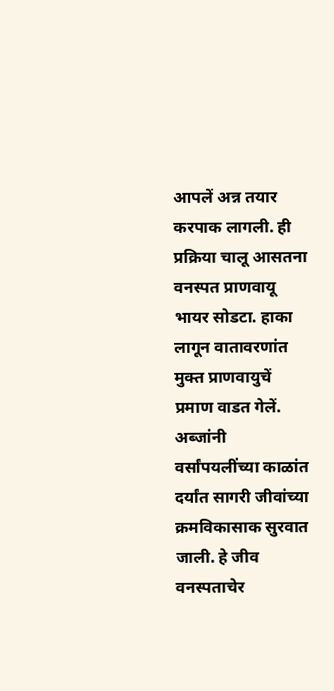आपलें अन्न तयार करपाक लागली. ही प्रक्रिया चालू आसतना वनस्पत प्राणवायू भायर सोडटा. हाका लागून वातावरणांत मुक्त प्राणवायुचें प्रमाण वाडत गेलें.
अब्जांनी वर्सांपयलींच्या काळांत दर्यांत सागरी जीवांच्या क्रमविकासाक सुरवात जाली. हे जीव वनस्पताचेर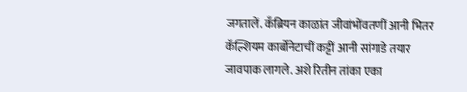जगतालें. कँब्रियन काळांत जीवांभोंवतणीं आनी भितर कॅल्शियम कार्बोनेटाचीं कट्टीं आनी सांगाडे तयार जावपाक लागले. अशे रितीन तांका एका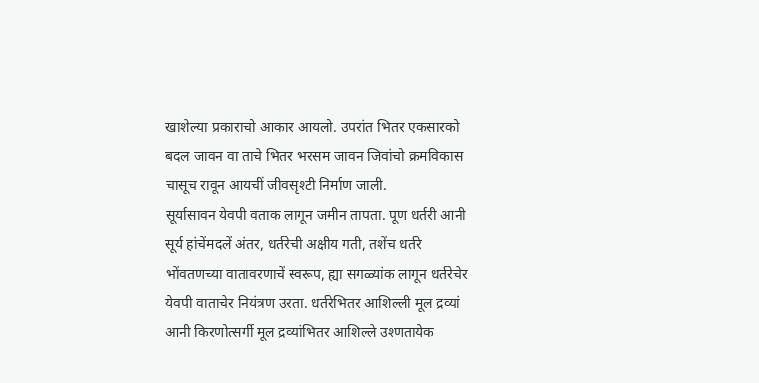खाशेल्या प्रकाराचो आकार आयलो. उपरांत भितर एकसारको बदल जावन वा ताचे भितर भरसम जावन जिवांचो क्रमविकास चासूच रावून आयचीं जीवसृश्टी निर्माण जाली.
सूर्यासावन येवपी वताक लागून जमीन तापता. पूण धर्तरी आनी सूर्य हांचेंमदलें अंतर, धर्तरेची अक्षीय गती, तशेंच धर्तरे भोंवतणच्या वातावरणाचें स्वरूप, ह्या सगळ्यांक लागून धर्तरेचेर येवपी वाताचेर नियंत्रण उरता. धर्तरेभितर आशिल्ली मूल द्रव्यां आनी किरणोत्सर्गी मूल द्रव्यांभितर आशिल्ले उश्णतायेक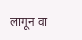लागून वा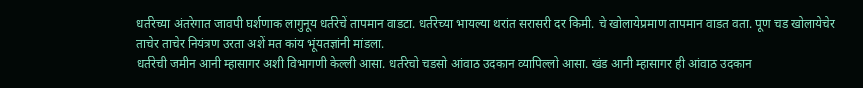धर्तरेच्या अंतरेगात जावपी घर्शणाक लागुनूय धर्तरेचें तापमान वाडटा. धर्तरेच्या भायल्या थरांत सरासरी दर किमी. चे खोलायेप्रमाण तापमान वाडत वता. पूण चड खोलायेचेर ताचेर ताचेर नियंत्रण उरता अशें मत कांय भूंयतज्ञांनी मांडला.
धर्तरेची जमीन आनी म्हासागर अशी विभागणी केल्ली आसा. धर्तरेचो चडसो आंवाठ उदकान व्यापिल्लो आसा. खंड आनी म्हासागर ही आंवाठ उदकान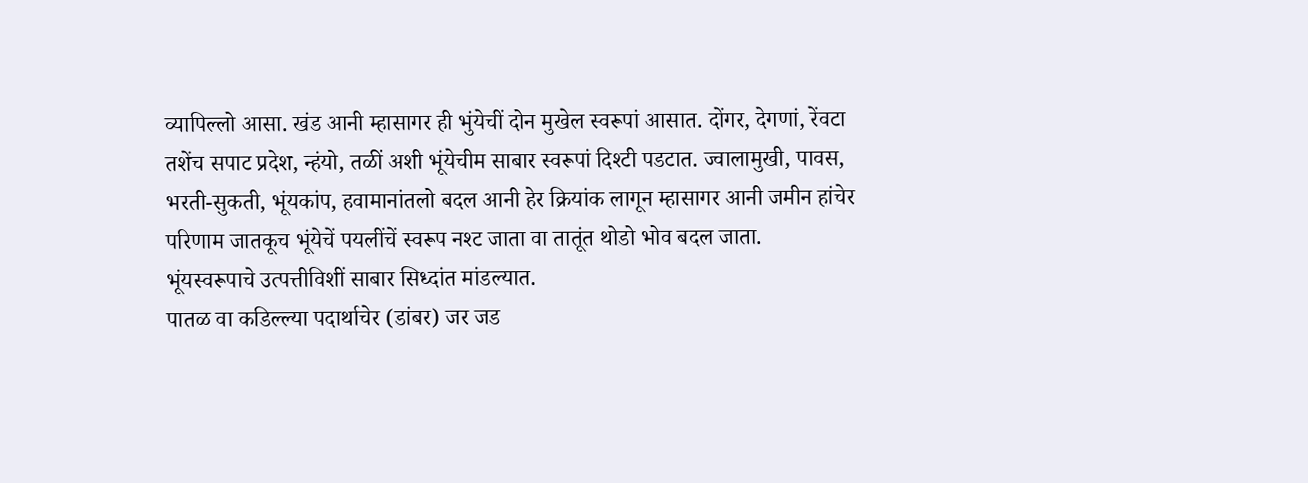व्यापिल्लो आसा. खंड आनी म्हासागर ही भुंयेचीं दोन मुखेल स्वरूपां आसात. दोंगर, देगणां, रेंवटा तशेंच सपाट प्रदेश, न्हंयो, तळीं अशी भूंयेचीम साबार स्वरूपां दिश्टी पडटात. ज्वालामुखी, पावस, भरती-सुकती, भूंयकांप, हवामानांतलो बदल आनी हेर क्रियांक लागून म्हासागर आनी जमीन हांचेर परिणाम जातकूच भूंयेचें पयलींचें स्वरूप नश्ट जाता वा तातूंत थोडो भोव बदल जाता. भूंयस्वरूपाचे उत्पत्तीविशीं साबार सिध्दांत मांडल्यात.
पातळ वा कडिल्ल्या पदार्थाचेर (डांबर) जर जड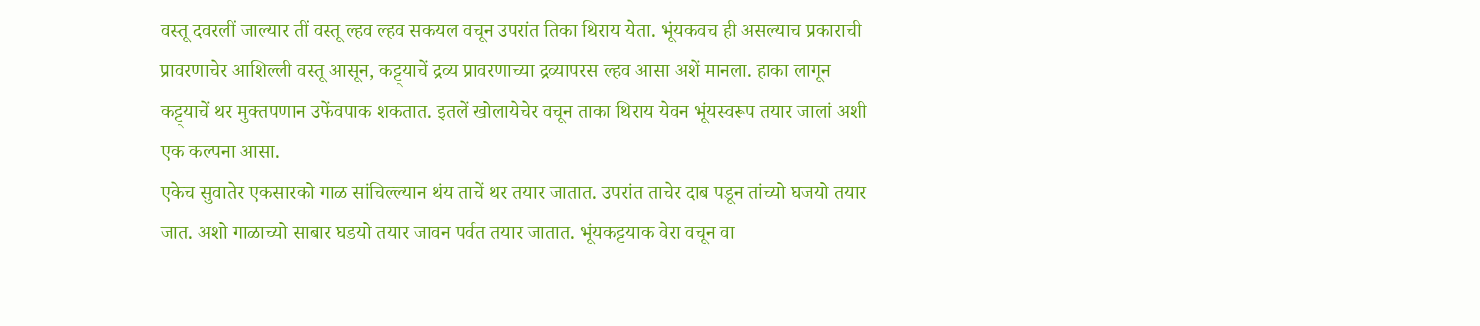वस्तू दवरलीं जाल्यार तीं वस्तू ल्हव ल्हव सकयल वचून उपरांत तिका थिराय येता. भूंयकवच ही असल्याच प्रकाराची प्रावरणाचेर आशिल्ली वस्तू आसून, कट्ट्याचें द्रव्य प्रावरणाच्या द्रव्यापरस ल्हव आसा अशें मानला. हाका लागून कट्ट्याचें थर मुक्तपणान उफेंवपाक शकतात. इतलें खोलायेचेर वचून ताका थिराय येवन भूंयस्वरूप तयार जालां अशी एक कल्पना आसा.
एकेच सुवातेर एकसारको गाळ सांचिल्ल्यान थंय ताचें थर तयार जातात. उपरांत ताचेर दाब पडून तांच्यो घजयो तयार जात. अशो गाळाच्यो साबार घडयो तयार जावन पर्वत तयार जातात. भूंयकट्टयाक वेरा वचून वा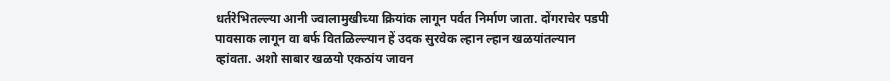धर्तरेभितल्ल्या आनी ज्वालामुखीच्या क्रियांक लागून पर्वत निर्माण जाता. दोंगराचेर पडपी पावसाक लागून वा बर्फ वितळिल्ल्यान हें उदक सुरवेक ल्हान ल्हान खळयांतल्यान व्हांवता. अशो साबार खळयो एकठांय जावन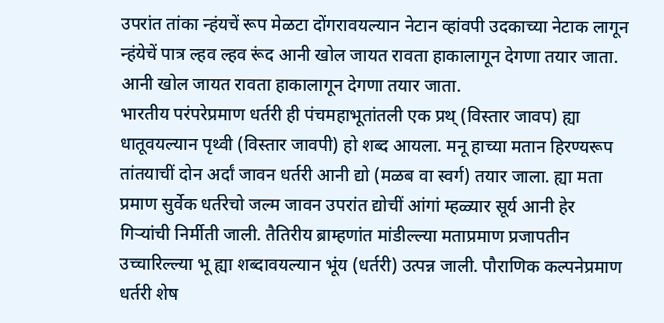उपरांत तांका न्हंयचें रूप मेळटा दोंगरावयल्यान नेटान व्हांवपी उदकाच्या नेटाक लागून न्हंयेचें पात्र ल्हव ल्हव रूंद आनी खोल जायत रावता हाकालागून देगणा तयार जाता. आनी खोल जायत रावता हाकालागून देगणा तयार जाता.
भारतीय परंपरेप्रमाण धर्तरी ही पंचमहाभूतांतली एक प्रथ् (विस्तार जावप) ह्या धातूवयल्यान पृथ्वी (विस्तार जावपी) हो शब्द आयला. मनू हाच्या मतान हिरण्यरूप तांतयाचीं दोन अर्दां जावन धर्तरी आनी द्यो (मळब वा स्वर्ग) तयार जाला. ह्या मता प्रमाण सुर्वेक धर्तरेचो जल्म जावन उपरांत द्योचीं आंगां म्हळ्यार सूर्य आनी हेर गिऱ्यांची निर्मीती जाली. तैतिरीय ब्राम्हणांत मांडील्ल्या मताप्रमाण प्रजापतीन उच्चारिल्ल्या भू ह्या शब्दावयल्यान भूंय (धर्तरी) उत्पन्न जाली. पौराणिक कल्पनेप्रमाण धर्तरी शेष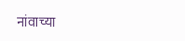नांवाच्या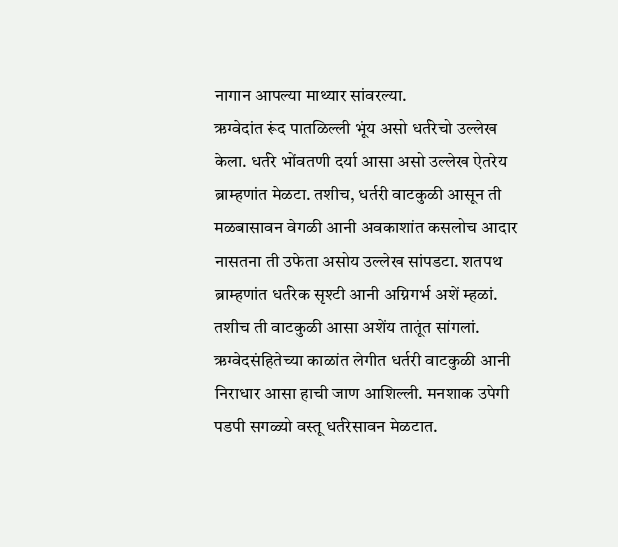नागान आपल्या माथ्यार सांवरल्या.
ऋग्वेदांत रूंद पातळिल्ली भूंय असो धर्तरेचो उल्लेख केला. धर्तरे भोंवतणी दर्या आसा असो उल्लेख ऐतरेय ब्राम्हणांत मेळटा. तशीच, धर्तरी वाटकुळी आसून ती मळबासावन वेगळी आनी अवकाशांत कसलोच आदार नासतना ती उफेता असोय उल्लेख सांपडटा. शतपथ ब्राम्हणांत धर्तरेक सृश्टी आनी अग्निगर्भ अशें म्हळां. तशीच ती वाटकुळी आसा अशेंय तातूंत सांगलां. ऋग्वेदसंहितेच्या काळांत लेगीत धर्तरी वाटकुळी आनी निराधार आसा हाची जाण आशिल्ली. मनशाक उपेगी पडपी सगळ्यो वस्तू धर्तरेसावन मेळटात.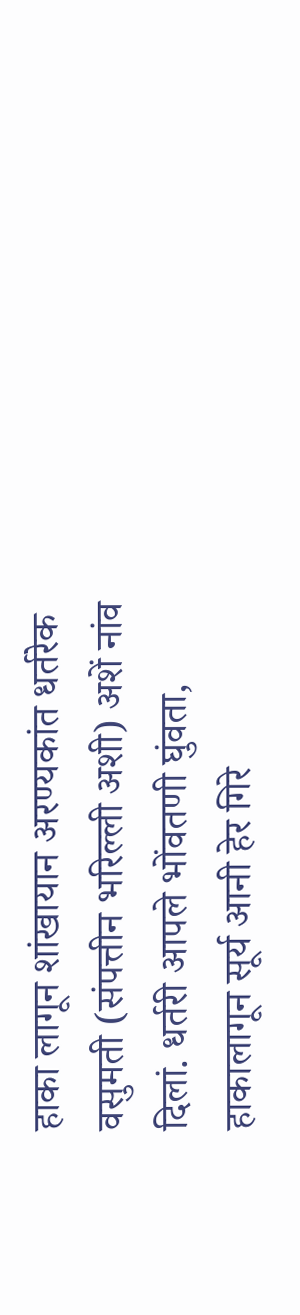हाका लागून शांखायान अरण्यकांत धर्तरेक वसुमती (संपत्तीन भरिल्ली अशी) अशें नांव दिलां. धर्तरी आपले भोंवतणी घुंवता, हाकालागून सूर्य आनी हेर गिरे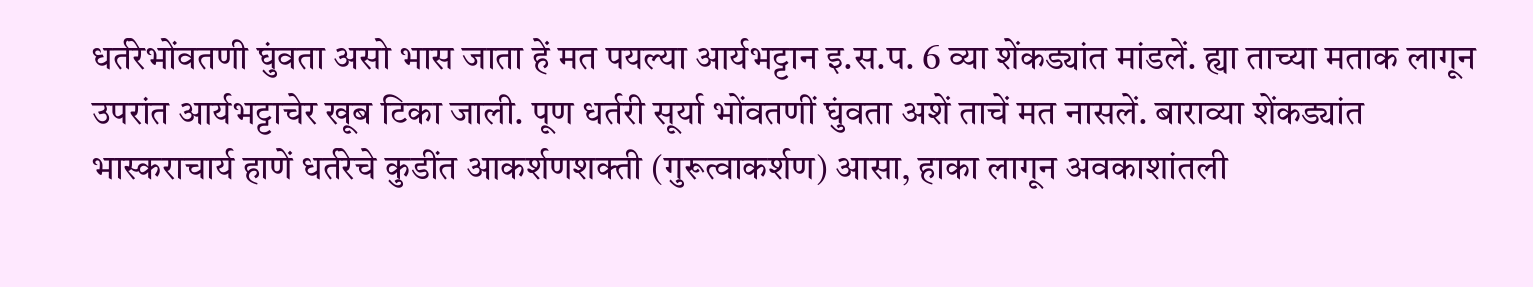धर्तरेभोंवतणी घुंवता असो भास जाता हें मत पयल्या आर्यभट्टान इ.स.प. 6 व्या शेंकड्यांत मांडलें. ह्या ताच्या मताक लागून उपरांत आर्यभट्टाचेर खूब टिका जाली. पूण धर्तरी सूर्या भोंवतणीं घुंवता अशें ताचें मत नासलें. बाराव्या शेंकड्यांत भास्कराचार्य हाणें धर्तरेचे कुडींत आकर्शणशक्ती (गुरूत्वाकर्शण) आसा, हाका लागून अवकाशांतली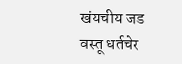खंयचीय जड वस्तू धर्तचेर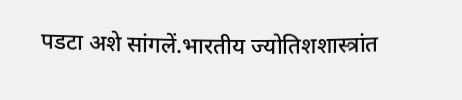पडटा अशे सांगलें.भारतीय ज्योतिशशास्त्रांत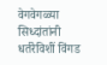वेगवेगळ्या सिध्दांतांनी धर्तरेविशीं विंगड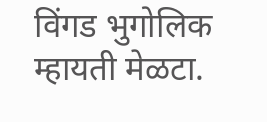विंगड भुगोलिक म्हायती मेळटा.